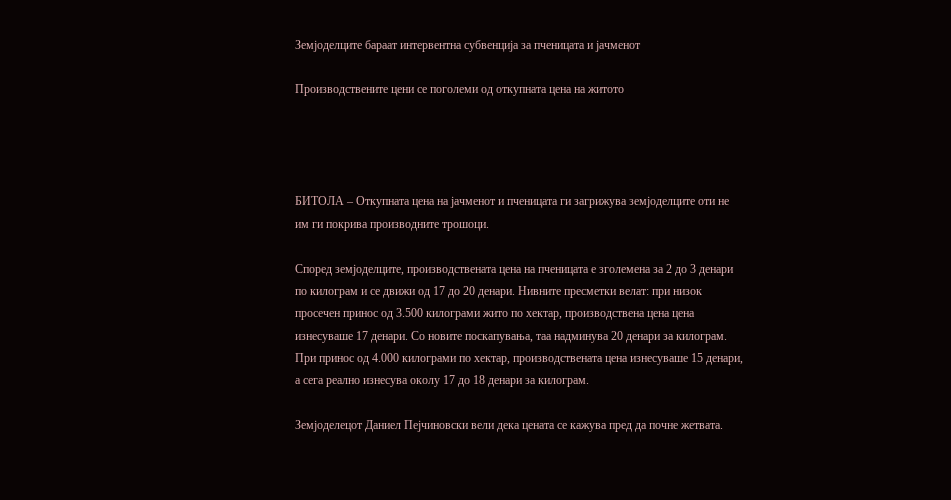Земјоделците бараат интервентна субвенција за пченицата и јачменот

Производствените цени се поголеми од откупната цена на житото




БИТОЛА – Откупната цена на јачменот и пченицата ги загрижува земјоделците оти не им ги покрива производните трошоци.

Според земјоделците, производствената цена на пченицата е зголемена за 2 до 3 денари по килограм и се движи од 17 до 20 денари. Нивните пресметки велат: при низок просечен принос од 3.500 килограми жито по хектар, производствена цена цена изнесуваше 17 денари. Со новите поскапувања, таа надминува 20 денари за килограм. При принос од 4.000 килограми по хектар, производствената цена изнесуваше 15 денари, а сега реално изнесува околу 17 до 18 денари за килограм.

Земјоделецот Даниел Пејчиновски вели дека цената се кажува пред да почне жетвата.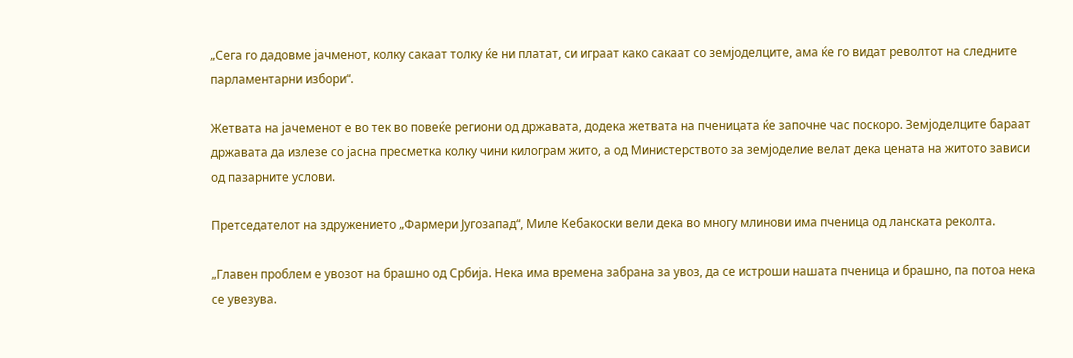„Сега го дадовме јачменот, колку сакаат толку ќе ни платат, си играат како сакаат со земјоделците, ама ќе го видат револтот на следните парламентарни избори“.

Жетвата на јачеменот е во тек во повеќе региони од државата, додека жетвата на пченицата ќе започне час поскоро. Земјоделците бараат државата да излезе со јасна пресметка колку чини килограм жито, а од Министерството за земјоделие велат дека цената на житото зависи од пазарните услови.

Претседателот на здружението „Фармери Југозапад“, Миле Кебакоски вели дека во многу млинови има пченица од ланската реколта.

„Главен проблем е увозот на брашно од Србија. Нека има времена забрана за увоз, да се истроши нашата пченица и брашно, па потоа нека се увезува.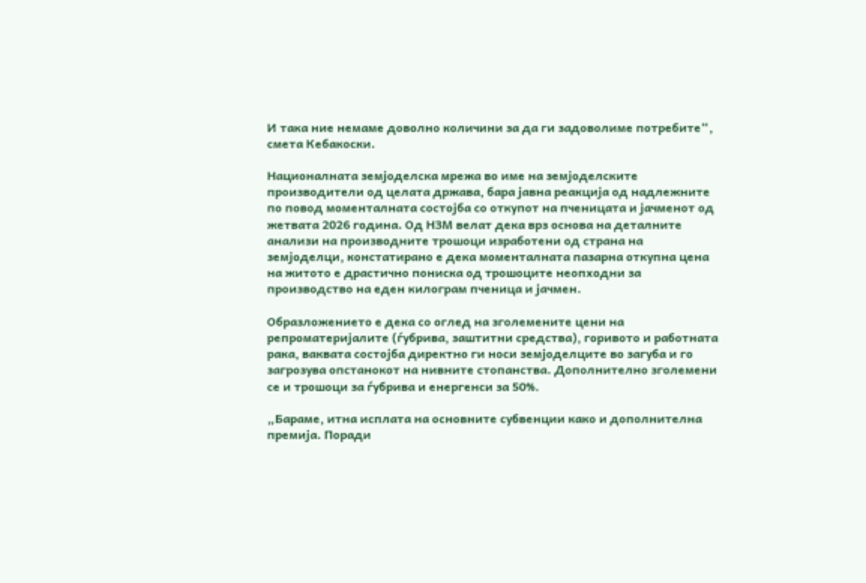И така ние немаме доволно количини за да ги задоволиме потребите“, смета Кебакоски.

Националната земјоделска мрежа во име на земјоделските производители од целата држава, бара јавна реакција од надлежните по повод моменталната состојба со откупот на пченицата и јачменот од жетвата 2026 година. Од НЗМ велат дека врз основа на деталните анализи на производните трошоци изработени од страна на земјоделци, констатирано е дека моменталната пазарна откупна цена на житото е драстично пониска од трошоците неопходни за производство на еден килограм пченица и јачмен.

Образложението е дека со оглед на зголемените цени на репроматеријалите (ѓубрива, заштитни средства), горивото и работната рака, ваквата состојба директно ги носи земјоделците во загуба и го загрозува опстанокот на нивните стопанства. Дополнително зголемени се и трошоци за ѓубрива и енергенси за 50%.

„Бараме, итна исплата на основните субвенции како и дополнителна премија. Поради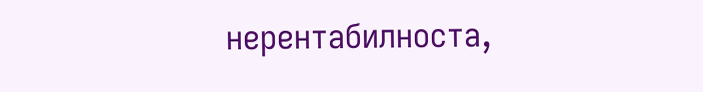нерентабилноста,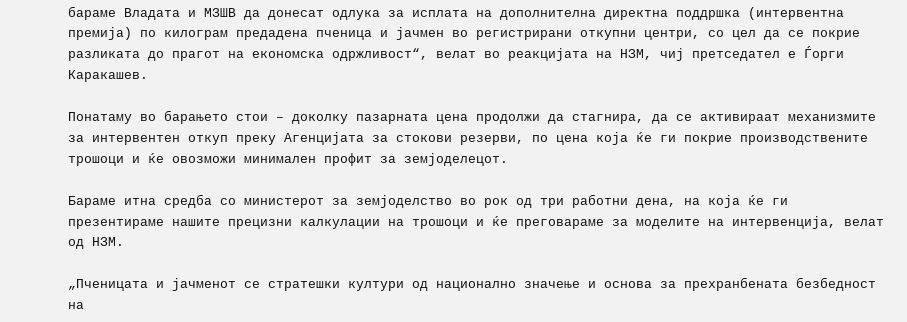бараме Владата и МЗШВ да донесат одлука за исплата на дополнителна директна поддршка (интервентна премија) по килограм предадена пченица и јачмен во регистрирани откупни центри, со цел да се покрие разликата до прагот на економска одржливост“, велат во реакцијата на НЗМ, чиј претседател е Ѓорги Каракашев.

Понатаму во барањето стои – доколку пазарната цена продолжи да стагнира, да се активираат механизмите за интервентен откуп преку Агенцијата за стокови резерви, по цена која ќе ги покрие производствените трошоци и ќе овозможи минимален профит за земјоделецот.

Бараме итна средба со министерот за земјоделство во рок од три работни дена, на која ќе ги презентираме нашите прецизни калкулации на трошоци и ќе преговараме за моделите на интервенција, велат од НЗМ.

„Пченицата и јачменот се стратешки култури од национално значење и основа за прехранбената безбедност на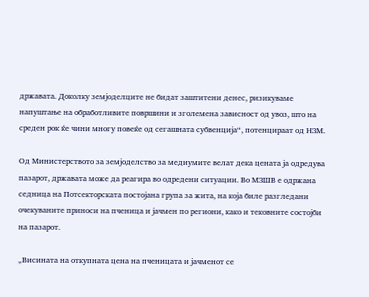државата. Доколку земјоделците не бидат заштитени денес, ризикуваме напуштање на обработливите површини и зголемена зависност од увоз, што на среден рок ќе чини многу повеќе од сегашната субвенција“, потенцираат од НЗМ.

Од Министерството за земјоделство за медиумите велат дека цената ја одредува пазарот, државата може да реагира во одредени ситуации. Во МЗШВ е одржана седница на Потсекторската постојана група за жита, на која биле разгледани очекуваните приноси на пченица и јачмен по региони, како и тековните состојби на пазарот.

„Висината на откупната цена на пченицата и јачменот се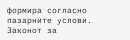формира согласно пазарните услови. Законот за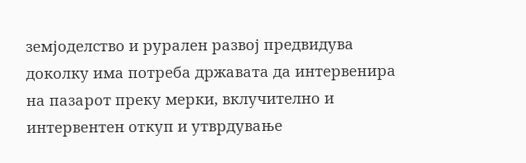земјоделство и рурален развој предвидува доколку има потреба државата да интервенира на пазарот преку мерки, вклучително и интервентен откуп и утврдување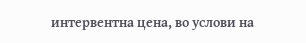интервентна цена, во услови на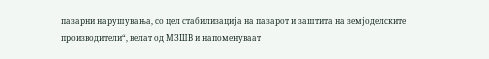пазарни нарушувања, со цел стабилизација на пазарот и заштита на земјоделските производители“, велат од МЗШВ и напоменуваат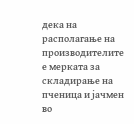дека на располагање на производителите е мерката за складирање на пченица и јачмен во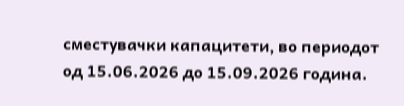сместувачки капацитети, во периодот од 15.06.2026 до 15.09.2026 година.